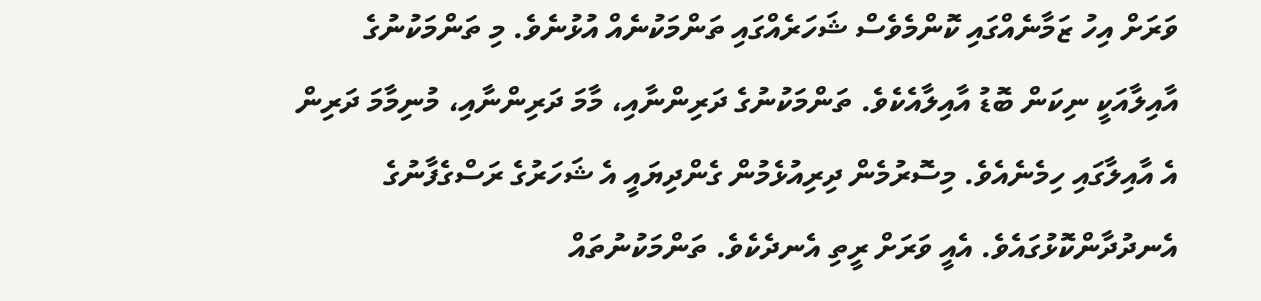ވަރަށް އިހު ޒަމާނެއްގައި ކޮންމެވެސް ޝަހަރެއްގައި ތަންމަކުނެއް އުޅުނެވެ. މި ތަންމަކުނުގެ އާއިލާއަކީ ނިކަން ބޮޑު އާއިލާއެކެވެ. ތަންމަކުނުގެ ދަރިންނާއި، މާމަ ދަރިންނާއި، މުނިމާމަ ދަރިން އެ އާއިލާގައި ހިމެނެއެވެ. މިސޮރުމެން ދިރިއުޅެމުން ގެންދިޔައީ އެ ޝަހަރުގެ ރަސްގެފާނުގެ އެނދުދާންކޮޅުގައެވެ. އެއީ ވަރަށް ރީތި އެނދެކެވެ. ތަންމަކުނުތައް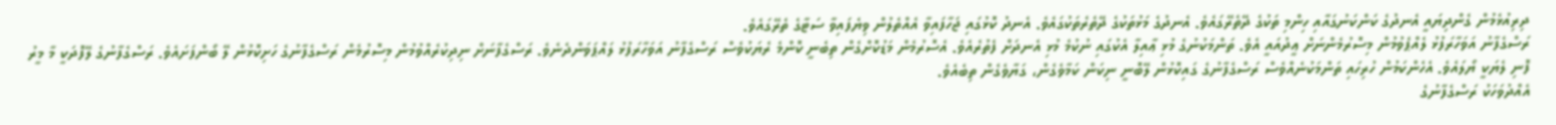ދިރިއުޅެމުން ގެންދިޔައީ އެނދުގެ ކަންކަނުގައާއި ހިންމި ތަކުގެ ދޭތެރޭގައެވެ. އެނދުގެ މަޅުތަކުގެ ދޭތެރެތަކުގައެވެ. އެނދު ކޮޅުގައި ޖަހާފައިވާ އެއްތެލުން ވިޔެފައިވާ ސަޓާގެ ތެރޭގައެވެ.
ރަސްގެފާނު އަވަހާރަފުޅު ލެއްޕެވުމުން މިސޮރުމެންނަށް ޢީދުއައީ އެވެ. ތަންމަކުނުގެ މުޅި ޢާއިލާ އެކުގައި ނުކުމެ މުޅި އެނދަށް ފެތުރެއެވެ. އެސޮރުމެން މަޑުކޮށްގެން ތިބެނީ ކޮންމެ ރެޔަކުވެސް ރަސްގެފާނު އަވަހާރަފުޅު ލައްޕަވަންދެނެވެ. ރަސްގެފާނަށް ނިދިކުރެއްވުމުން މިސޮރުމެން ރަސްގެފާނުގެ ހަށިކޮޅުން ލޭ ބޯންފަށައެވެ. ރަސްގެފާނުގެ ލޭފޮދަކީ މާ މީރު ފޮނި ލެޔަކީ ޔޯލައެވެ. އެހެންކަމުން ހުރިހައި ތަންމަކުނެއްވެސް ރަސްގެފާނުގެ ގައިކޮޅުން ލޭބޮނީ ނިކަން ކަމާވެގެން، ގަޔާވެގެން ތިބެއެވެ.
އެއްދުވަހަކު ރަސްގެފާނުގެ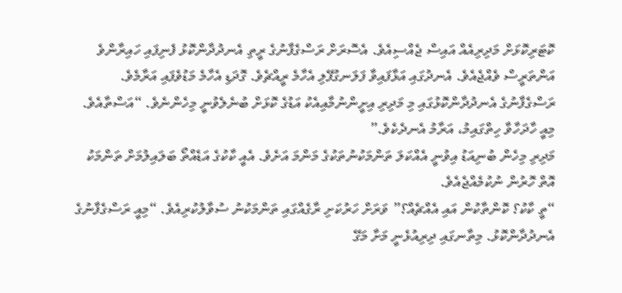ކޮޓަރިކޮޅަށް މަދިރިއެއް އައިސް ޖެއްސިއެވެ. އެސޮރަށް ރަސްގެފާނުގެ ރީތި އެނދުދާންކޮޅު ފެނިފައި ހައިރާންވެ އަންތަރީސް ވެއްޖެއެވެ. އެނދުގައި އަޅާފައިވާ ފަލަނގުފޭލި އެހާމެ ރީއްޗެވެ. ގޮދަޑި އެހާމެ މަޑުވެފައި އަރާމެވެ. ރަސްގެފާނުގެ އެނދުދާންކޮޅުގައި މި މަދިރި އިށީންނުމާއިއެކު އަޑުގެ ކޮޅަށް ބުނެލެވުނީ މިހެންނެވެ. “އަސްތާއެވެ. މިއީ ހާދަހާވާ ހިތްގައިމު، އަރާމު އެނދެކެވެ.”
މަދިރި މިހެން ބުނިއަޑު އިވުނީ އެއްކަލަ ތަންމަކުނުތަކުގެ މަންމަ އަށެވެ. އެއީ ކާކުގެ އަޑެއްތޯ ބަލައިލުމަށް ތަންމަކު އޮތް ހޮރުން ނުކުމެއްޖެއެވެ.
“ތީ ކާކު؟ ކޮންތާކުން އައި އެއްޗެއް؟” ވަރަށް ހަރުކަށި ރާގެއްގައި ތަންމަކުނު ސުވާލުކުރިއެވެ. “މިއީ ރަސްގެފާނުގެ އެނދުދާންކޮޅު. މިތާނގައި ދިރިއުޅެނީ މަށާ މަގޭ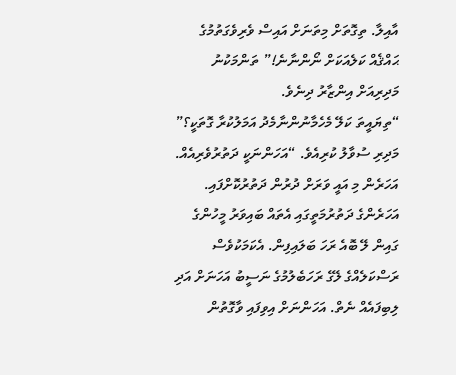އާއިލާ. ތިގޮތަށް މިތަނަށް އައިސް ވެރިވެގަތުމުގެ ޙައްޤެއް ކަލެއަކަށް ނޯންނާނެ!” ތަންމަކުނު މަދިރިއަށް އިންޒާރު ދިނެވެ.
“ތިޔައީތަ ކަލޭ މެހެމާނުންނާމެދު އަމަލުކުރާ ގޮތަކީ؟” މަދިރި ސުވާލު ކުރިއެވެ. “އަހަންނަކީ ދަތުރުވެރިއެއް. އަހަރެން މި އައީ ވަރަށް ދުރުން ދަތުރުކޮށްފައި. އަހަރެންގެ ދަތުރުމަތީގައި އެތައް ބައިވަރު މީހުންގެ ގައިން ލޭ ބޮއެ ރަހަ ބަލައިފިން. އެކަމަކުވެސް ރަސްކަލެއްގެ ލޭގެ ރަހަބެލުމުގެ ނަސީބު އަހަނަށް އަދި ލިބިފައެއް ނެތް. އަހަންނަށް އިވިފައި ވާގޮތުން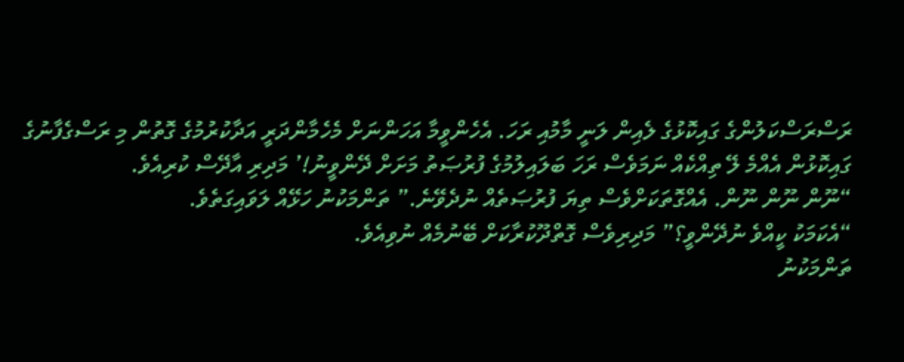ރަސްރަސްކަލުންގެ ގައިކޮޅުގެ ލެއިން ލަނީ މާމުއި ރަހަ. އެހެންވީމާ އަހަންނަށް މެހެމާންދަރީ އަދާކުރުމުގެ ގޮތުން މި ރަސްގެފާނުގެ ގައިކޮޅުން އެއްމެ ލޭ ތިއްކެއް ނަމަވެސް ރަހަ ބަލައިލުމުގެ ފުރުޞަތު މަށަށް ދޭންވީނު!’ މަދިރި އާދޭސް ކުރިއެވެ.
“ނޫން ނޫން ނޫން. އެއްގޮތަކަށްވެސް ތިޔަ ފުރުޞަތެއް ނުދެވޭނެ.” ތަންމަކުނު ހަޅޭއް ލަވައިގަތެވެ.
“އެކަމަކު ކީއްވެ ނުދޭންވީ؟” މަދިރިވެސް ގޮތްދޫކުރާކަށް ބޭނުމެއް ނުވިއެވެ.
ތަންމަކުނު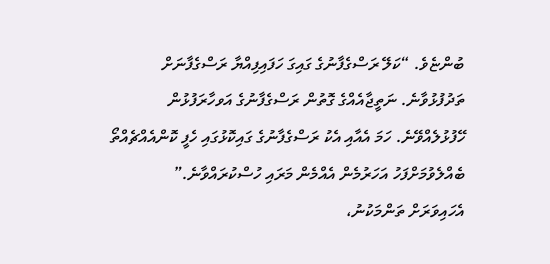ބުންޏެވެ. “ކަލޭ ރަސްގެފާނުގެ ގައިގަ ހަފައިފިއްޔާ ރަސްގެފާނަށް ތަދުފުޅުވާނެ. ނަތީޖާއެއްގެ ގޮތުން ރަސްގެފާނުގެ އަވހާރަފުޅުން ހޭފުޅުލެއްވޭނެ. ހަމަ އެއާއި އެކު ރަސްގެފާނުގެ ގައިކޮޅުގައި ހެފީ ކޮންއެއްޗެއްތޯ ބެއްލެވުމަށްފަހު އަހަރުމެން އެއްމެން މަރައި ހުސްކުރައްވާނެ.”
އެހައިވަރަށް ތަންމަކުނު،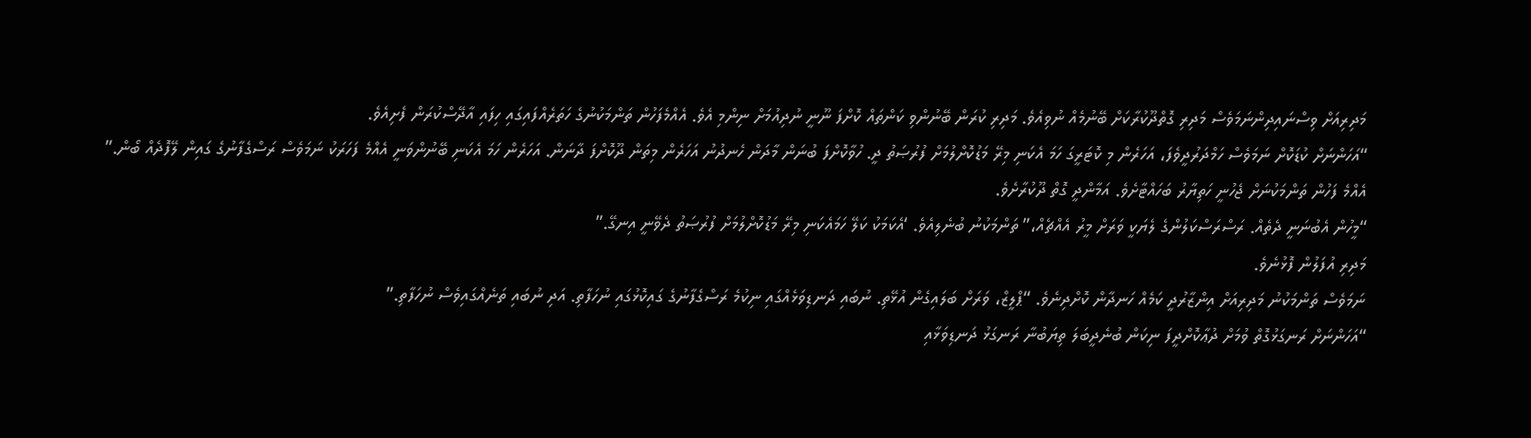މަދިރިއަށް ވިސްނައިދިންނަމަވެސް މަދިރި ގޮތްދޫކުރާކަށް ބޭނުމެއް ނުވިއެވެ. މަދިރި ކުރަން ބޭނުންވި ކަންތައް ކޮށްފަ ނޫނީ ނުދިއުމަށް ނިންމި އެވެ. އެއްމެފަހުން ތަންމަކުނުގެ ހަތަރެއްފައިގައި ހިފައި އާދޭސްކުރަން ފެށިއެވެ.
“އަހަންނަށް ކުޑަކޮށް ނަމަވެސް ހަމްދަރުދީވެފަ، އަހަރެން މި ކޮޓަރީގަ ހަމަ އެކަނި މިރޭ މަޑުކޮށްލުމަށް ފުރުޞަތު ދީ. ހުވާކޮށްފަ ބުނަން މާދަން ހެނދުނު އަހަރެން މިތަން ދޫކޮށްފަ ދާނަން. އަހަރެން ހަމަ އެކަނި ބޭނުންވަނީ އެއްމެ ފަހަރަކު ނަމަވެސް ރަސްގެފާނުގެ ގައިން ލޭފޮދެއް ބޯން.”
އެއްމެ ފަހުން ތަންމަކުނަށް ޖެހުނީ ހަތިޔާރު ބަހައްޓާށެވެ. އަމާންދީ ގޮތް ދޫކުރާށެވެ.
“މީހުން އެބުނަނީ ދެތެއް. ރަސްރަސްކަލުންގެ ލެޔަކީ ވަރަށް މީރު އެއްޗެއް،” ތަންމަކުނު ބުނެލިއެވެ. ‘އެކަމަކު ކަލޭ ހަމައެކަނި މިރޭ މަޑުކޮށްލުމަށް ފުރުޞަތު ދެވޭނީ އިނގޭ.”
މަދިރި އުފަލުން ފޮޅުނެވެ.
ނަމަވެސް ތަންމަކުނު މަދިރިއަށް އިންޒާރުދީ ކަމެއް ހަނދާން ކޮށްދިނެވެ. “ޕްލީޒް، ވަރަށް ބަލައިގެން އުޅޭތި. ނުބައި ދަނޑިވަޅެއްގައި ނިކުމެ ރަސްގެފާނުގެ ގައިކޮޅުގައި ނުހަފާތި. އަދި ނުބައި ތަނެއްގައިވެސް ނުހަފާތި.”
“އަހަންނަށް ރަނގަޅުގޮތް ވުމަށް ދުޢާކޮށްދީފަ ނިކަން ބުނެދީބަލަ ތިޔަބުނާ ރަނގަޅު ދަނޑިވަޅާއި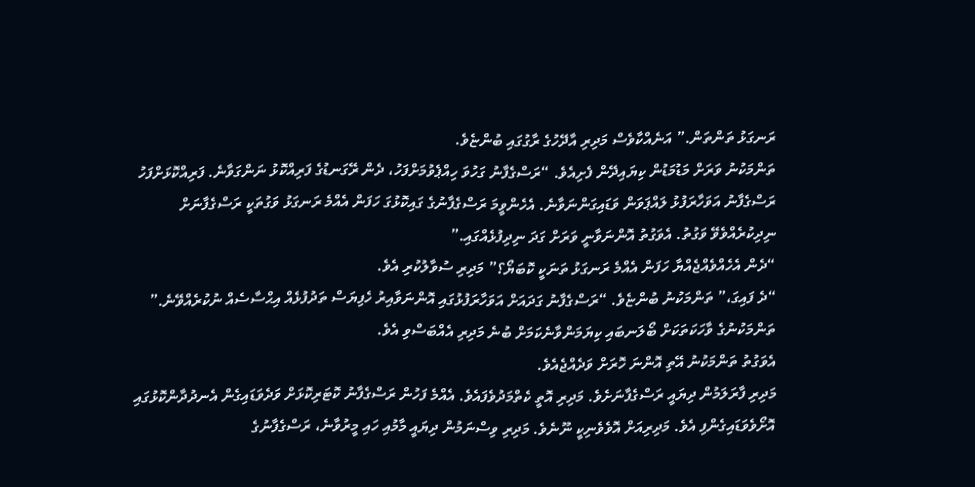ރަނގަޅު ތަންތަން.” އަނެއްކާވެސް މަދިރި އާދޭހުގެ ރާގުގައި ބުންޏެވެ.
ތަންމަކުނު ވަރަށް މަޑުމަޑުން ކިޔައިދޭން ފެށިއެވެ. “ރަސްގެފާނު ގަހުވަ ހިއްޕެވުމަށްފަހު، ދެން ރޭގަނޑުގެ ފަރިއްކޮޅު ނަންގަވާނެ. ފަރިއްކޮޅަށްފަހު ރަސްގެފާނު އަވަހާރަފުޅު ލައްޕަވަން ވަޑައިގަންނަވާނެ. އެހެންވީމަ ރަސްގެފާނުގެ ގައިކޮޅުގަ ހަފަން އެއްމެ ރަނގަޅު ވަގުތަކީ ރަސްގެފާނަށް ނިދިކުރެއްވެވޭ ވަގުތު. އެވަގުތު އޮންނަވާނީ ވަރަށް ގަދަ ނިދިފުޅެއްގައި.”
“ދެން އެހެއްވެއްޖެއްޔާ ހަފަން އެއްމެ ރަނގަޅު ތަނަކީ ކޮބަޔޯ؟” މަދިރި ސުވާލުކުރި އެވެ.
“ދެ ފައިގަ،” ތަންމަކުނު ބުންޏެވެ. “ރަސްގެފާނު ގަދައަށް އަވަހާރަފުޅުގައި އޮންނަވާއިރު ހެފިޔަސް ތަދުފުޅެއް އިޙްސާސެއް ނުކުރެއްވޭނެ.”
ތަންމަކުނުގެ ވާހަކަތަކަށް ބޯލަނބައި ކިޔަމަންވާނެކަމަށް ބުނެ މަދިރި އެއްބަސްވި އެވެ.
އެވަގުތު ތަންމަކުނު އޭތި އޮންނަ ހޮރަށް ވަދެއްޖެއެވެ.
މަދިރި ފާރަލަމުން ދިޔައީ ރަސްގެފާނަށެވެ. މަދިރި އޮތީ ކެތްމަދުވެފައެވެ. އެއްމެ ފަހުން ރަސްގެފާނު ކޮޓަރިކޮޅަށް ވަދެވަޑައިގެން އެނދުދާންކޮޅުގައި އޮށޯވެވަޑައިގެންފި އެވެ. މަދިރިއަށް އޮވެވެނިކީ ނޫނެވެ. މަދިރި ވިސްނަމުން ދިޔައީ މާމުއި ހައި މީރުވާނެ، ރަސްގެފާނުގެ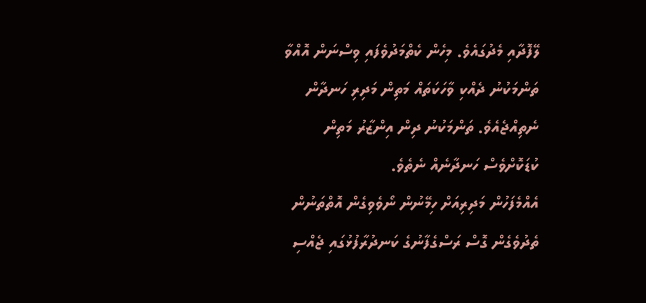ލޭފޮދާއި މެދުގައެވެ. މިހެން ކެތްމަދުވެފައި ވިސްނަން އޮއްވާ ތަންމަކުނު ދެއްކި ވާހަކަތައް މަތިން މަދިރި ހަނދާން ނެތިއްޖެއެވެ. ތަންމަކުނު ދިން އިންޒާރު މަތިން ކުޑަކޮށްވެސް ހަނދާނެއް ނެތެވެ.
އެއްމެފަހުން މަދިރިއަށް ހިމޭނުން ނޯވެވިގެން އޮތްތަނުން ތެދުވެގެން ގޮސް ރަސްގެފާނުގެ ކަނދުރާފުޅުގައި ޖެއްސި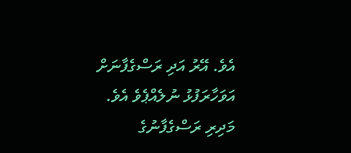އެވެ. އޭރު އަދި ރަސްގެފާނަށް އަވަހާރަފުޅު ނުލެއްޕެވެ އެވެ. މަދިރި ރަސްގެފާނުގެ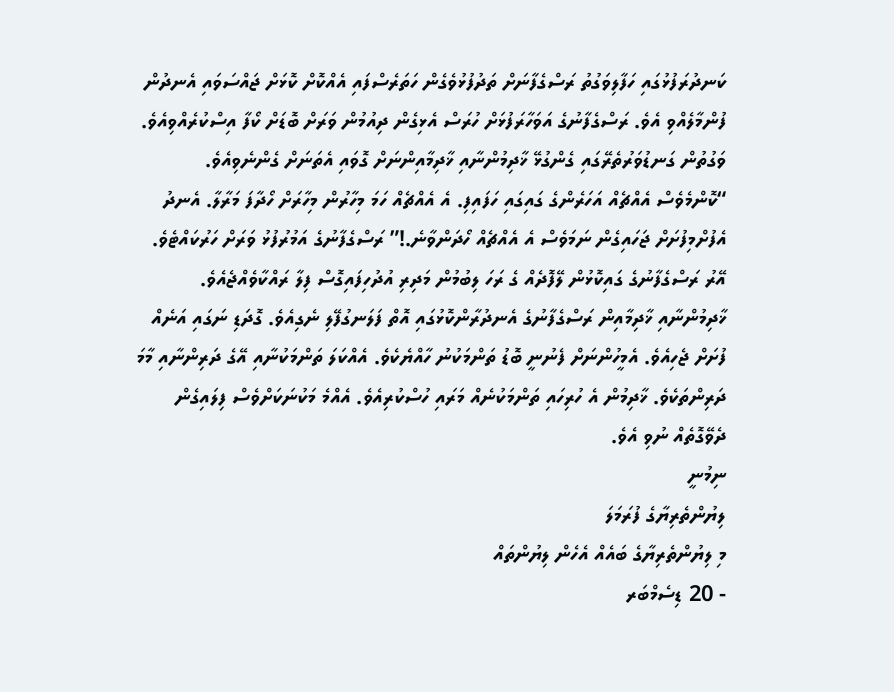ކަނދުރަފުޅުގައި ހަފާލިވަގުތު ރަސްގެފާނަށް ތަދުފުޅުވެގެން ހަތަރެސްފައި އެއްކޮށް ކޮޅަށް ޖައްސަވައި އެނދުން ފުންމާލެއްވި އެވެ. ރަސްގެފާނުގެ އަވަހާރަފުޅަށް ހުރަސް އެޅިގެން ދިއުމުން ވަރަށް ބޮޑަށް ކޯފާ އިސްކުރެއްވިއެވެ. ވަގުތުން ގަނޑުވަރުތެރޭގައި ގެންގުޅޭ ޚާދިމުންނާއި ޚާދިމާއިންނަށް ގޮވައި އެތަނަށް ގެންނެވިއެވެ.
“ކޮންމެވެސް އެއްޗެއް އަހަރެންގެ ގައިގައި ހަފައިފި. އެ އެއްޗެއް ހަމަ މިހާރުން މިހާރަށް ހޯދާފަ މަރާލާ. އެނދު އެފުށްމިފުށަށް ޖަހައިގެން ނަމަވެސް އެ އެއްޗެއް ހޯދަންވާނެ.!” ރަސްގެފާނުގެ އަމުރުފުޅު ވަރަށް ހަރުކައްޓެވެ.
އޭރު ރަސްގެފާނުގެ ގައިކޮޅުން ލޭފޮދެއް ގެ ރަހަ ލިބުމުން މަދިރި އުދުހިފައިގޮސް ފިލާ ރައްކާވެއްޖެއެވެ. ޚާދިމުންނާއި ޚާދިމާއިން ރަސްގެފާނުގެ އެނދުރާންކޮޅުގައި އޮތް ފަލަނގުފޭލި ނެގިއެވެ. ގޮދަޑި ނަގައި އަނެއް ފުށަށް ޖެހިއެވެ. އެމީހުންނަށް ފެނުނީ ބޮޑު ތަންމަކުނު ހާއްޔެކެވެ. އެއްކަލަ ތަންމަކުނާއި އޭގެ ދަރިންނާއި މާމަ ދަރިންތަކެވެ. ޚާދިމުން އެ ހުރިހައި ތަންމަކުނެއް މަރައި ހުސްކުރިއެވެ. އެއްމެ މަކުނަކަށްވެސް ފިލައިގެން ދެވޭގޮތެއް ނުވި އެވެ.
ނިމުނީ
ލިޔުންތެރިޔާގެ ފުރަމަލަ
މި ލިޔުންތެރިޔާގެ ބައެއް އެހެން ލިޔުންތައް
- 20 ޑިސެމްބަރ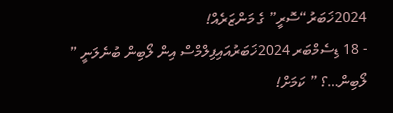2024ޚަބަރު“ސޮރީ” ގެ މަންޒަރެއް!
- 18 ޑިސެމްބަރ 2024ޚަބަރުއައިފިލްމްސް އިން ލޯބިން ބުނެލަނީ ” ލޯބިން…؟ ” ކަމަށް!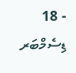- 18 ޑިސެމްބަރ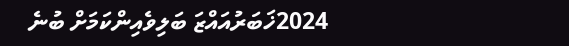2024ޚަބަރުއައްޒަ ބަލިވެއިންކަމަށް ބުނެ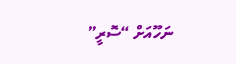ނަހޫއަށް “ސޮރީ”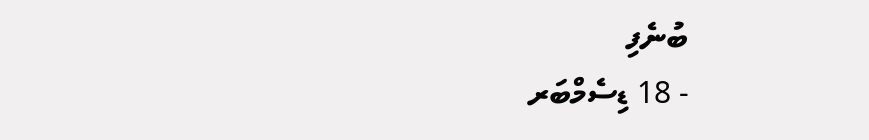ބުނެފި
- 18 ޑިސެމްބަރ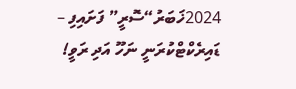2024ޚަބަރު“ސޮރީ” ފަށައިފި – ޑައިރެކްޓްކުރަނީ ނަހޫ އަދި ރަވީ!